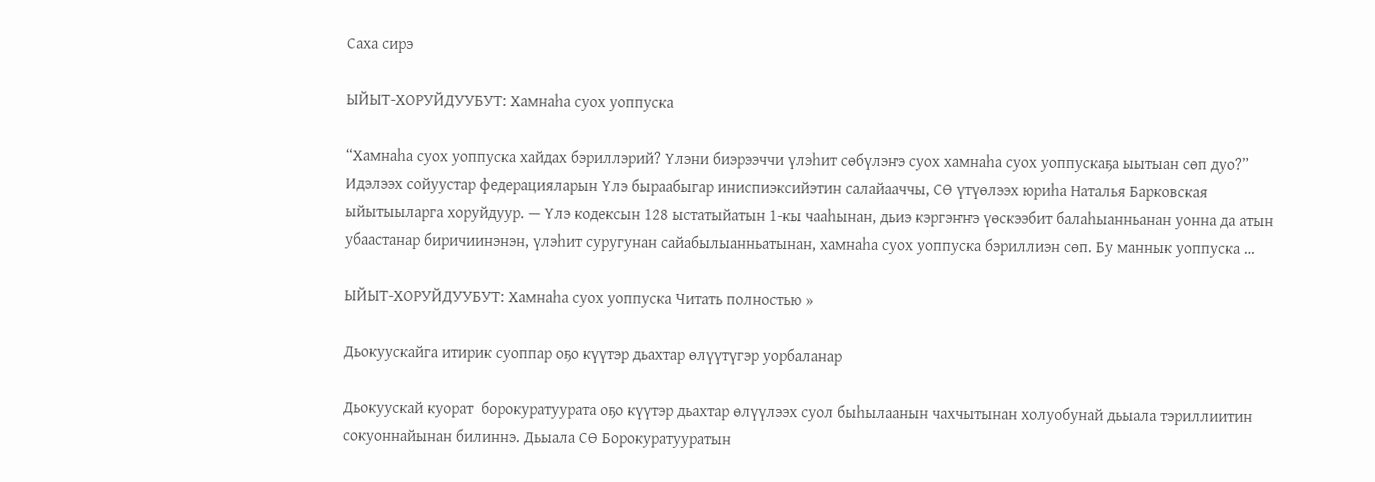Саха сирэ

ЫЙЫТ-ХОРУЙДУУБУТ: Хамнаһа суох уоппуска

“Хамнаһа суох уоппуска хайдах бэриллэрий? Үлэни биэрээччи үлэһит сөбүлэҥэ суох хамнаһа суох уоппускаҕа ыытыан сөп дуо?” Идэлээх сойуустар федерацияларын Үлэ быраабыгар иниспиэксийэтин салайааччы, СӨ үтүөлээх юриһа Наталья Барковская ыйытыыларга хоруйдуур. — Үлэ кодексын 128 ыстатыйатын 1‑кы чааһынан, дьиэ кэргэҥҥэ үөскээбит балаһыанньанан уонна да атын убаастанар биричиинэнэн, үлэһит суругунан сайабылыанньатынан, хамнаһа суох уоппуска бэриллиэн сөп. Бу маннык уоппуска …

ЫЙЫТ-ХОРУЙДУУБУТ: Хамнаһа суох уоппуска Читать полностью »

Дьокуускайга итирик суоппар оҕо күүтэр дьахтар өлүүтүгэр уорбаланар

Дьокуускай куорат  борокуратуурата оҕо күүтэр дьахтар өлүүлээх суол быһылаанын чахчытынан холуобунай дьыала тэриллиитин сокуоннайынан билиннэ. Дьыала СӨ Борокуратууратын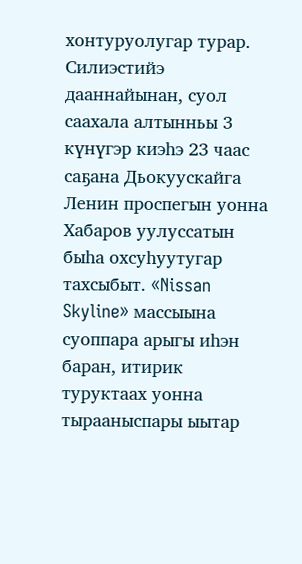хонтуруолугар турар. Силиэстийэ дааннайынан, суол саахала алтынньы 3 күнүгэр киэһэ 23 чаас саҕана Дьокуускайга Ленин проспегын уонна Хабаров уулуссатын быһа охсуһуутугар тахсыбыт. «Nissan Skyline» массыына суоппара арыгы иһэн баран, итирик туруктаах уонна тырааныспары ыытар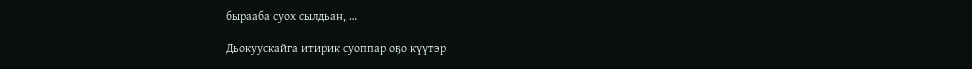бырааба суох сылдьан, …

Дьокуускайга итирик суоппар оҕо күүтэр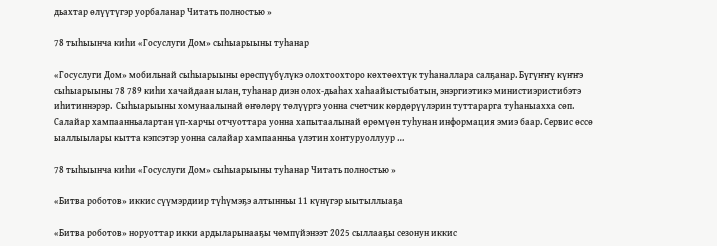дьахтар өлүүтүгэр уорбаланар Читать полностью »

78 тыһыынча киһи «Госуслуги Дом» сыһыарыыны туһанар

«Госуслуги Дом» мобильнай сыһыарыыны өрөспүүбүлүкэ олохтоохторо көхтөөхтүк туһаналлара салҕанар. Бүгүҥҥү күҥҥэ сыһыарыыны 78 789 киһи хачайдаан ылан, туһанар диэн олох-дьаһах хаһаайыстыбатын, энэргиэтикэ министиэристибэтэ иһитиннэрэр.  Сыһыарыыны хомунаалынай өҥөлөрү төлүүргэ уонна счетчик көрдөрүүлэрин туттарарга туһаныахха сөп. Салайар хампаанньалартан үп-харчы отчуоттара уонна хапытаалынай өрөмүөн туһунан информация эмиэ баар. Сервис өссө ыаллыылары кытта кэпсэтэр уонна салайар хампаанньа үлэтин хонтуруоллуур …

78 тыһыынча киһи «Госуслуги Дом» сыһыарыыны туһанар Читать полностью »

«Битва роботов» иккис сүүмэрдиир түһүмэҕэ алтынньы 11 күнүгэр ыытыллыаҕа

«Битва роботов» норуоттар икки ардыларынааҕы чөмпүйэнээт 2025 сыллааҕы сезонун иккис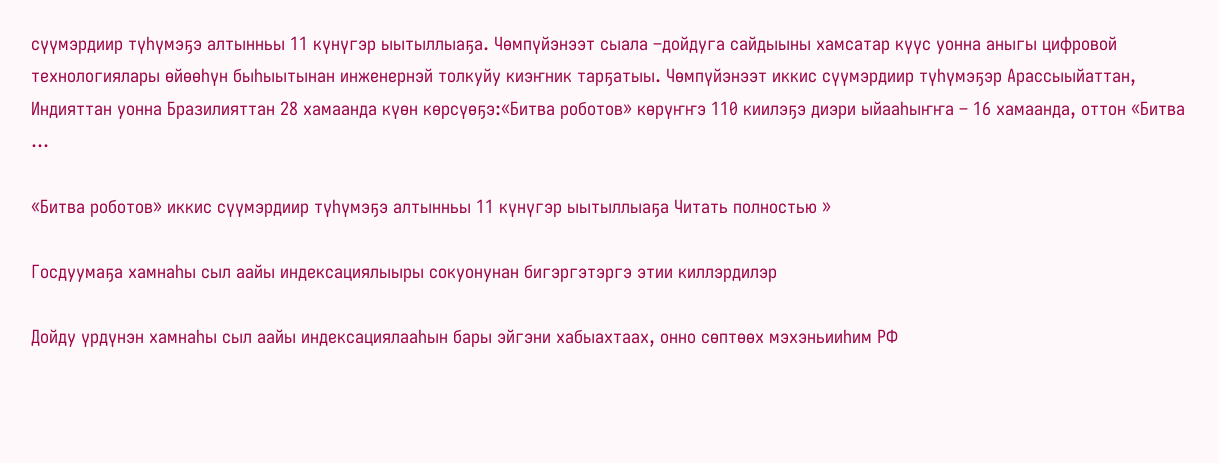сүүмэрдиир түһүмэҕэ алтынньы 11 күнүгэр ыытыллыаҕа. Чөмпүйэнээт сыала –дойдуга сайдыыны хамсатар күүс уонна аныгы цифровой технологиялары өйөөһүн быһыытынан инженернэй толкуйу киэҥник тарҕатыы. Чөмпүйэнээт иккис сүүмэрдиир түһүмэҕэр Арассыыйаттан, Индияттан уонна Бразилияттан 28 хамаанда күөн көрсүөҕэ:«Битва роботов» көрүҥҥэ 110 киилэҕэ диэри ыйааһыҥҥа – 16 хамаанда, оттон «Битва …

«Битва роботов» иккис сүүмэрдиир түһүмэҕэ алтынньы 11 күнүгэр ыытыллыаҕа Читать полностью »

Госдуумаҕа хамнаһы сыл аайы индексациялыыры сокуонунан бигэргэтэргэ этии киллэрдилэр

Дойду үрдүнэн хамнаһы сыл аайы индексациялааһын бары эйгэни хабыахтаах, онно сөптөөх мэхэньииһим РФ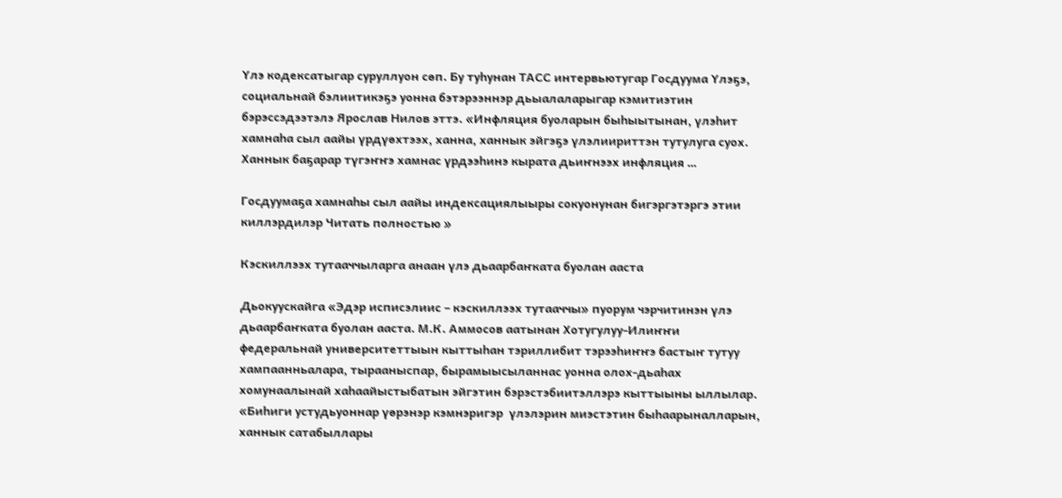Үлэ кодексатыгар суруллуон сөп. Бу туһунан ТАСС интервьютугар Госдуума Үлэҕэ, социальнай бэлиитикэҕэ уонна бэтэрээннэр дьыалаларыгар кэмитиэтин бэрэссэдээтэлэ Ярослав Нилов эттэ. «Инфляция буоларын быһыытынан, үлэһит хамнаһа сыл аайы үрдүөхтээх, ханна, ханнык эйгэҕэ үлэлиириттэн тутулуга суох. Ханнык баҕарар түгэҥҥэ хамнас үрдээһинэ кырата дьиҥнээх инфляция …

Госдуумаҕа хамнаһы сыл аайы индексациялыыры сокуонунан бигэргэтэргэ этии киллэрдилэр Читать полностью »

Кэскиллээх тутааччыларга анаан үлэ дьаарбаҥката буолан ааста

Дьокуускайга «Эдэр исписэлиис – кэскиллээх тутааччы» пуорум чэрчитинэн үлэ дьаарбаҥката буолан ааста. М.К. Аммосов аатынан Хотугулуу-Илиҥҥи федеральнай университеттыын кыттыһан тэриллибит тэрээһиҥҥэ бастыҥ тутуу хампаанньалара, тырааныспар, бырамыысыланнас уонна олох-дьаһах хомунаалынай хаһаайыстыбатын эйгэтин бэрэстэбиитэллэрэ кыттыыны ыллылар. «Биһиги устудьуоннар үөрэнэр кэмнэригэр  үлэлэрин миэстэтин быһаарыналларын, ханнык сатабыллары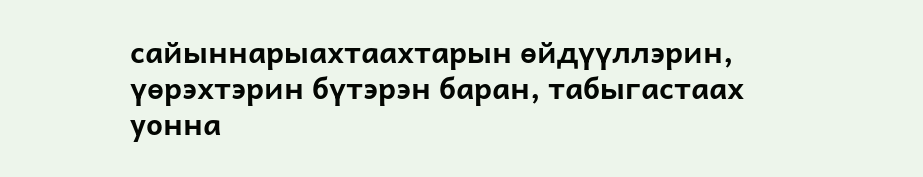сайыннарыахтаахтарын өйдүүллэрин, үөрэхтэрин бүтэрэн баран, табыгастаах уонна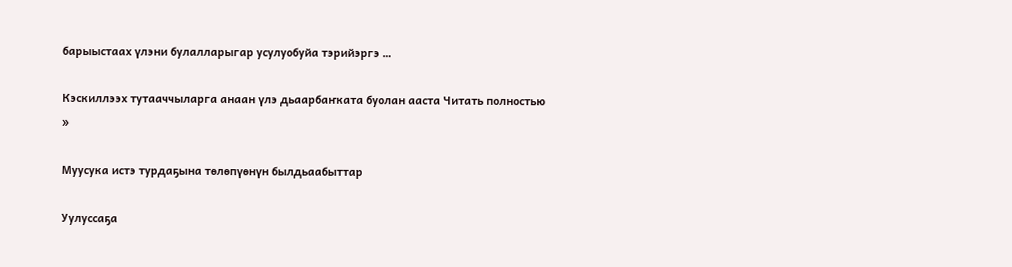барыыстаах үлэни булалларыгар усулуобуйа тэрийэргэ …

Кэскиллээх тутааччыларга анаан үлэ дьаарбаҥката буолан ааста Читать полностью »

Муусука истэ турдаҕына төлөпүөнүн былдьаабыттар

Уулуссаҕа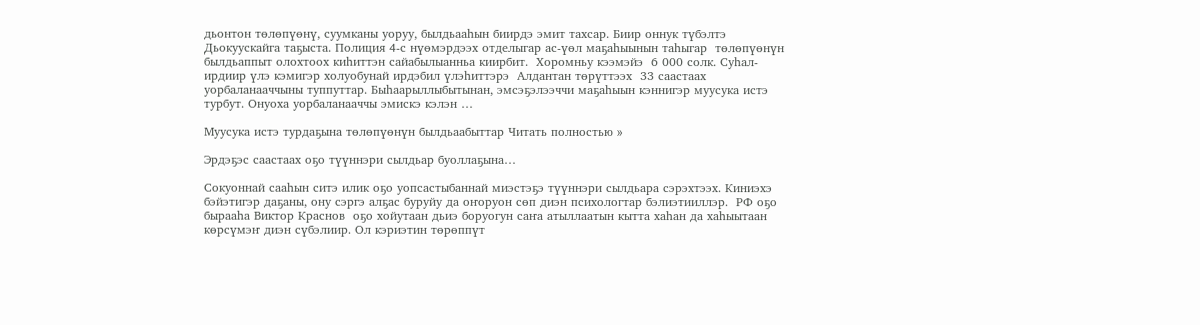дьонтон төлөпүөнү, суумканы уоруу, былдьааһын биирдэ эмит тахсар. Биир оннук түбэлтэ Дьокуускайга таҕыста. Полиция 4-с нүөмэрдээх отделыгар ас-үөл маҕаһыынын таһыгар  төлөпүөнүн былдьаппыт олохтоох киһиттэн сайабылыанньа киирбит.  Хоромньу кээмэйэ  6 000 солк. Суһал-ирдиир үлэ кэмигэр холуобунай ирдэбил үлэһиттэрэ  Алдантан төрүттээх  33 саастаах уорбаланааччыны туппуттар. Быһаарыллыбытынан, эмсэҕэлээччи маҕаһыын кэннигэр муусука истэ турбут. Онуоха уорбаланааччы эмискэ кэлэн …

Муусука истэ турдаҕына төлөпүөнүн былдьаабыттар Читать полностью »

Эрдэҕэс саастаах оҕо түүннэри сылдьар буоллаҕына…

Сокуоннай сааһын ситэ илик оҕо уопсастыбаннай миэстэҕэ түүннэри сылдьара сэрэхтээх. Киниэхэ бэйэтигэр даҕаны, ону сэргэ алҕас буруйу да оҥоруон сөп диэн психологтар бэлиэтииллэр.  РФ оҕо бырааһа Виктор Краснов  оҕо хойутаан дьиэ боруогун саҥа атыллаатын кытта хаһан да хаһыытаан көрсүмэҥ диэн сүбэлиир. Ол кэриэтин төрөппүт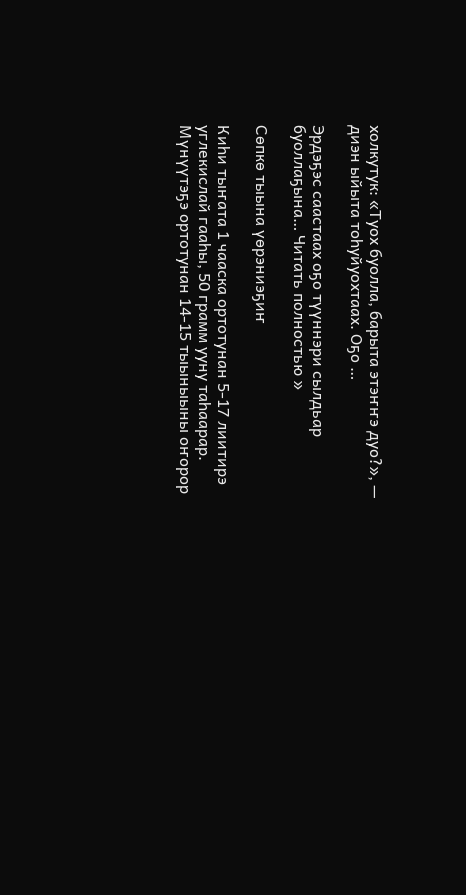холкутук: «Туох буолла, барыта этэҥҥэ дуо?», — диэн ыйыта тоһуйуохтаах. Оҕо …

Эрдэҕэс саастаах оҕо түүннэри сылдьар буоллаҕына… Читать полностью »

Сөпкө тыына үөрэниэҕиҥ

Киһи тыҥата 1 чааска ортотунан 5-17 лиитирэ углекислай гааһы, 50 грамм ууну таһаарар. Мүнүүтэҕэ ортотунан 14-15 тыыныыны оҥорор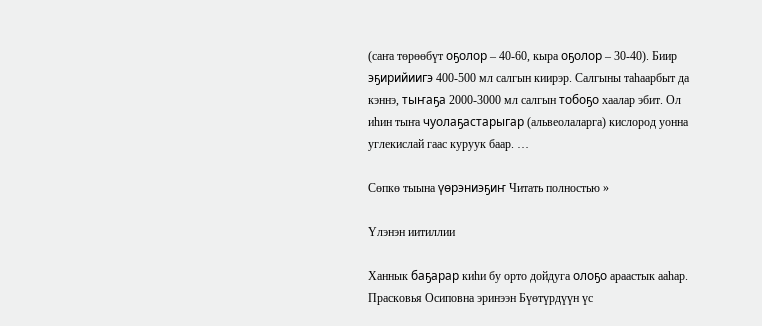(саҥа төрөөбүт оҕолор – 40-60, кыра оҕолор – 30-40). Биир эҕирийиигэ 400-500 мл салгын киирэр. Салгыны таһаарбыт да кэннэ, тыҥаҕа 2000-3000 мл салгын тобоҕо хаалар эбит. Ол иһин тыҥа чуолаҕастарыгар (альвеолаларга) кислород уонна углекислай гаас куруук баар. …

Сөпкө тыына үөрэниэҕиҥ Читать полностью »

Үлэнэн иитиллии

Ханнык баҕарар киһи бу орто дойдуга олоҕо араастык ааһар. Прасковья Осиповна эринээн Бүөтүрдүүн үс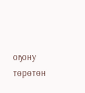оҕону төрөтөн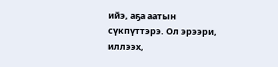ийэ, аҕа аатын сүкпүттэрэ. Ол эрээри, иллээх,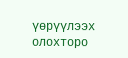үөрүүлээх олохторо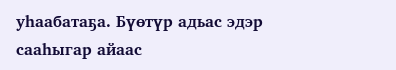уһаабатаҕа. Бүөтүр адьас эдэр сааһыгар айаас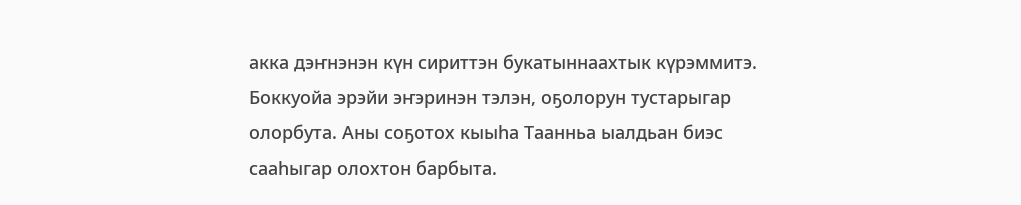акка дэҥнэнэн күн сириттэн букатыннаахтык күрэммитэ. Боккуойа эрэйи эҥэринэн тэлэн, оҕолорун тустарыгар олорбута. Аны соҕотох кыыһа Таанньа ыалдьан биэс сааһыгар олохтон барбыта.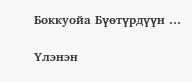Боккуойа Бүөтүрдүүн …

Үлэнэн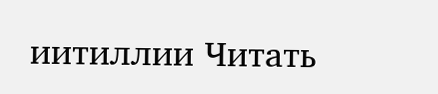иитиллии Читать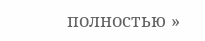полностью »